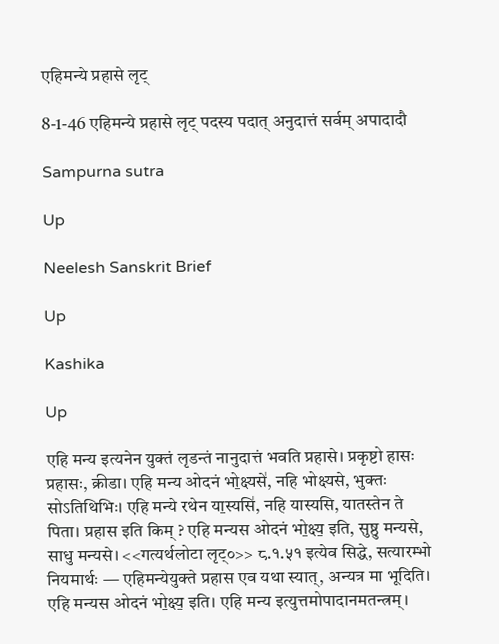एहिमन्ये प्रहासे लृट्

8-1-46 एहिमन्ये प्रहासे लृट् पदस्य पदात् अनुदात्तं सर्वम् अपादादौ

Sampurna sutra

Up

Neelesh Sanskrit Brief

Up

Kashika

Up

एहि मन्य इत्यनेन युक्तं लृडन्तं नानुदात्तं भवति प्रहासे। प्रकृष्टो हासः प्रहासः, क्रीडा। एहि मन्य ओदनं भो॒क्ष्यसे॑, नहि भोक्ष्यसे, भुक्तः सोऽतिथिभिः। एहि मन्ये रथेन या॒स्यसि॑, नहि यास्यसि, यातस्तेन ते पिता। प्रहास इति किम् ? एहि मन्यस ओदनं भो॒क्ष्य॒ इति, सुष्ठु मन्यसे, साधु मन्यसे। <<गत्यर्थलोटा लृट्०>> ८.१.५१ इत्येव सिद्धे, सत्यारम्भो नियमार्थः — एहिमन्येयुक्ते प्रहास एव यथा स्यात्, अन्यत्र मा भूदिति। एहि मन्यस ओदनं भो॒क्ष्य॒ इति। एहि मन्य इत्युत्तमोपादानमतन्त्रम्।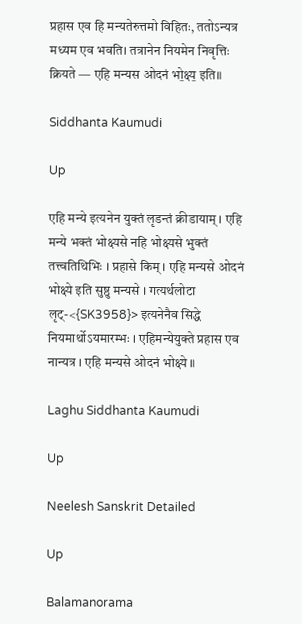प्रहास एव हि मन्यतेरुत्तमो विहितः, ततोऽन्यत्र मध्यम एव भवति। तत्रानेन नियमेन निवृत्तिः क्रियते — एहि मन्यस ओदनं भो॒क्ष्य॒ इति॥

Siddhanta Kaumudi

Up

एहि मन्ये इत्यनेन युक्तं लृडन्तं क्रीडायाम् । एहि मन्ये भक्तं भोक्ष्यसे नहि भोक्ष्यसे भुक्तं तत्त्वतिथिभिः । प्रहासे किम् । एहि मन्यसे ओदनं भोक्ष्ये इति सुष्ठु मन्यसे । गत्यर्थलोटा लृट्-<{SK3958}> इत्यनेनैव सिद्धे नियमार्थोऽयमारम्भः । एहिमन्येयुक्ते प्रहास एव नान्यत्र । एहि मन्यसे ओदनं भोक्ष्ये ॥

Laghu Siddhanta Kaumudi

Up

Neelesh Sanskrit Detailed

Up

Balamanorama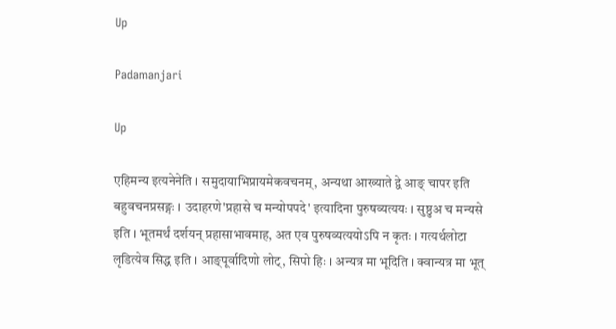Up

Padamanjari

Up

एहिमन्य इत्यनेनेति । समुदायाभिप्रायमेकवचनम्, अन्यथा आख्याते द्वे आङ् चापर इति बहुवचनप्रसङ्गः । उदाहरणे'प्रहासे च मन्योपपदे' इत्यादिना पुरुषव्यत्ययः । सुष्ठुअ च मन्यसे इति । भूतमर्थं दर्शयन् प्रहासाभावमाह, अत एव पुरुषव्यत्ययोऽपि न कृतः । गत्यर्थलोटा लृडित्येव सिद्ध इति । आङ्पूर्वादिणो लोट्, सिपो हिः । अन्यत्र मा भूदिति । क्वान्यत्र मा भूत्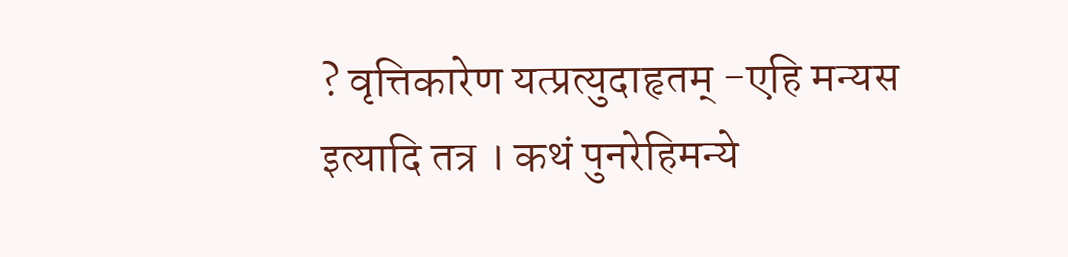? वृत्तिकारेण यत्प्रत्युदाहृतम् -एहि मन्यस इत्यादि तत्र । कथं पुनरेहिमन्ये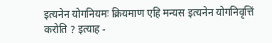इत्यनेन योगनियमः क्रियमाण एहि मन्यस इत्यनेन योगनिवृत्तिं करोति ? इत्याह -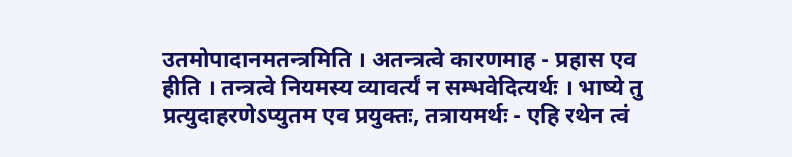उतमोपादानमतन्त्रमिति । अतन्त्रत्वे कारणमाह - प्रहास एव हीति । तन्त्रत्वे नियमस्य व्यावर्त्यं न सम्भवेदित्यर्थः । भाष्ये तु प्रत्युदाहरणेऽप्युतम एव प्रयुक्तः, तत्रायमर्थः - एहि रथेन त्वं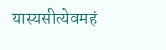यास्यसीत्येवमहं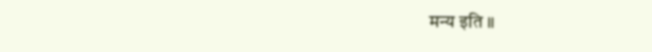मन्य इति ॥